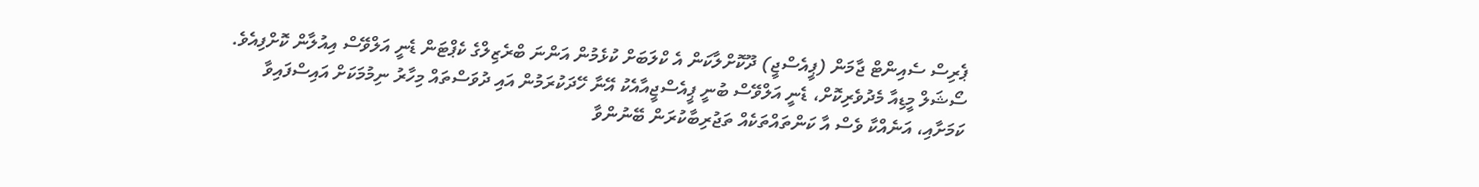ޕެރިސް ސެއިންޓް ޖާމަން (ޕީއެސްޖީ) ދޫކޮށްލާކަން އެ ކްލަބަށް ކުޅެމުން އަންނަ ބްރެޒިލްގެ ކެޕްޓަން ޑެނީ އަލްވޭސް އިއުލާން ކޮށްފިއެވެ.
ސޯޝަލް މީޑިއާ މެދުވެރިކޮށް، ޑެނީ އަލްވޭސް ބުނީ ޕީއެސްޖީއާއެކު އޭނާ ހޭދަކުރަމުން އައި ދުވަސްތައް މިހާރު ނިމުމަކަށް އައިސްފައިވާ ކަމަށާއި، އަނެއްކާ ވެސް އާ ކަންތައްތަކެއް ތަޖުރިބާކުރަން ބޭނުންވާ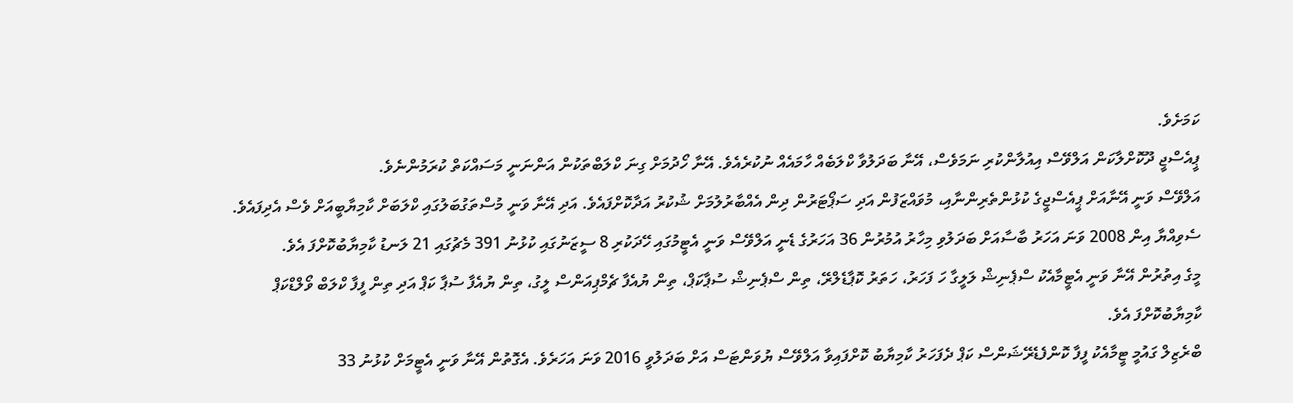ކަމަށެވެ.
ޕީއެސްޖީ ދޫކޮށްލާކަން އަލްވޭސް އިއުލާންކުރި ނަމަވެސް، އޭނާ ބަދަލުވާ ކްލަބެއް ހާމައެއް ނުކުރެއެވެ. އޭނާ ހޯދުމަށް ގިނަ ކްލަބްތަކުން އަންނަނީ މަސައްކަތް ކުރަމުންނެވެ.
އަލްވޭސް ވަނީ އޭނާއަށް ޕީއެސްޖީގެ ކުޅުންތެރިންނާއި، މުވައްޒަފުން އަދި ސަޕޯޓަރުން ދިން އެއްބާރުލުމަށް ޝުކުރު އަދާކޮށްފައެވެ. އަދި އޭނާ ވަނީ މުސްތަގުބަލުގައި ކްލަބަށް ކާމިޔާބީއަށް ވެސް އެދިފައެވެ.
ސެވިއްޔާ އިން 2008 ވަނަ އަހަރު ބާސާއަށް ބަދަލުވި މިހާރު އުމުރުން 36 އަހަރުގެ ޑެނީ އަލްވޭސް ވަނީ އެޓީމުގައި ހޭދަކުރި 8 ސީޒަނުގައި ކުޅުނު 391 މެޗުގައި 21 ލަނޑު ކާމިޔާބުކޮށްފަ އެވެ.
މީގެ އިތުރުން އޭނާ ވަނީ އެޓީމާއެކު ސްޕެނިޝް ލަލީގާ ހަ ފަހަރު، ހަތަރު ކޮޕާޑެލްރޭ، ތިން ސްޕެނިޝް ސުޕާކަޕް، ތިން ޔުއެފާ ޗެމްޕިއަންސް ލީގު، ތިން ޔުއެފާ ސުޕާ ކަޕް އަދި ތިން ފީފާ ކްލަބް ވޯލްޑްކަޕް ކާމިޔާބުކޮށްފަ އެވެ.
ބްރެޒިލް ގައުމީ ޓީމާއެކު ފީފާ ކޮންފެޑެރޭޝަންސް ކަޕް ދެފަހަރު ކާމިޔާބު ކޮށްފައިވާ އަލްވޭސް ޔުވަންޓަސް އަށް ބަދަލުވީ 2016 ވަނަ އަހަރެވެ. އެގޮތުން އޭނާ ވަނީ އެޓީމަށް ކުޅުނު 33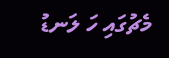މެޗުގައި ހަ ލަނޑު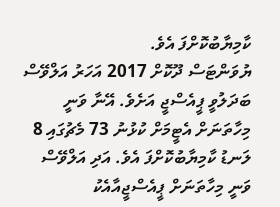ކާމިޔާބުކޮށްފަ އެވެ.
ޔުވަންޓަސް ދޫކޮށް 2017 އަހަރު އަލްވޭސް ބަދަލުވީ ޕީއެސްޖީ އަށެވެ. އޭނާ ވަނީ މިހާތަނަށް އެޓީމަށް ކުޅުނު 73 މެޗުގައި 8 ލަނޑު ކާމިޔާބުކޮށްފަ އެވެ. އަދި އަލްވޭސް ވަނީ މިހާތަނަށް ޕީއެސްޖީއާއެކު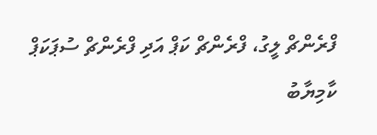ފްރެންޗް ލީގު، ފްރެންޗް ކަޕް އަދި ފްރެންޗް ސުޕަކަޕް ކާމިޔާބު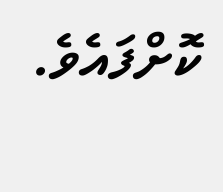ކޮށްފައެވެ.